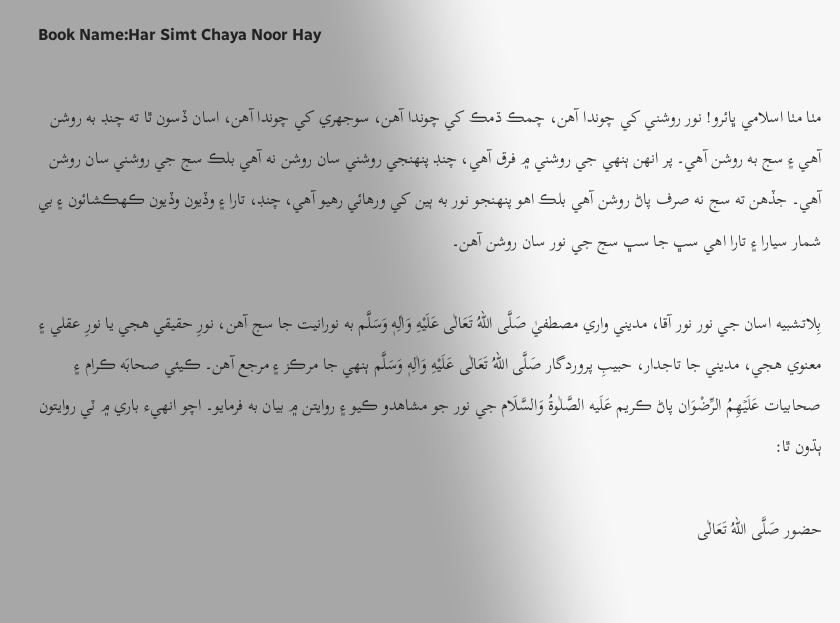Book Name:Har Simt Chaya Noor Hay

مٺا مٺا اسلامي ڀائرو! نور روشني کي چوندا آهن، چمڪ ڌمڪ کي چوندا آهن، سوجهري کي چوندا آهن، اسان ڏسون ٿا ته چنڊ به روشن آهي ۽ سج به روشن آهي۔ پر انهن ٻنهي جي روشني ۾ فرق آهي، چنڊ پنهنجي روشني سان روشن نه آهي بلڪ سج جي روشني سان روشن آهي۔ جڏهن ته سج نه صرف پاڻ روشن آهي بلڪ اهو پنهنجو نور به ٻين کي ورهائي رهيو آهي، چنڊ، تارا ۽ وڏيون وڏيون ڪهڪشائون ۽ بي شمار سيارا ۽ تارا اهي سڀ جا سڀ سج جي نور سان روشن آهن۔

بِلاتشبيه اسان جي نور نور آقا، مديني واري مصطفيٰ صَلَّى اللهُ تَعَالٰى عَلَيْهِ وَاٰلِهٖ وَسَلَّم به نورانيت جا سج آهن، نورِ حقيقي هجي يا نورِ عقلي ۽ معنوي هجي، مديني جا تاجدار، حبيبِ پروردگار صَلَّى اللهُ تَعَالٰى عَلَيْهِ وَاٰلِهٖ وَسَلَّم ٻنهي جا مرڪز ۽ مرجع آهن۔ ڪيئي صحابَه ڪرام ۽ صحابيات عَلَيۡهِمُ الرِّضْوَان پاڻ ڪريم عَلَيه الصَّلٰوةُ وَالسَّلَام جي نور جو مشاهدو ڪيو ۽ روايتن ۾ بيان به فرمايو۔ اچو انهيء باري ۾ ٽي روايتون ٻڌون ٿا:

حضور صَلَّى اللهُ تَعَالٰى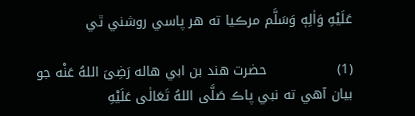عَلَيْهِ وَاٰلِهٖ وَسَلَّم مرڪيا ته هر پاسي روشني ٿي

(1)                حضرت هند بن ابي هاله رَضِىَ اللهُ عَنْه جو بيان آهي ته نبي پاڪ صَلَّى اللهُ تَعَالٰى عَلَيْهِ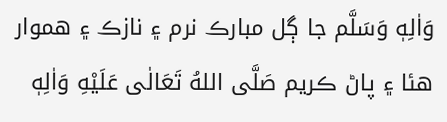وَاٰلِهٖ وَسَلَّم جا ڳل مبارڪ نرم ۽ نازڪ ۽ هموار هئا ۽ پاڻ ڪريم صَلَّى اللهُ تَعَالٰى عَلَيْهِ وَاٰلِهٖ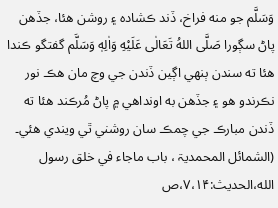وَسَلَّم جو منه فراخ، ڏند ڪشاده ۽ روشن هئا، جڏهن پاڻ سڳورا صَلَّى اللهُ تَعَالٰى عَلَيْهِ وَاٰلِهٖ وَسَلَّم گفتگو ڪندا هئا ته سندن ٻنهي اڳين ڏندن جي وچ مان هڪ نور نڪرندو هو ۽ جڏهن به اونداهي ۾ پاڻ مُرڪند هئا ته ڏندن مبارڪ جي چمڪ سان روشني ٿي ويندي هئي۔ (الشمائل المحمديۃ ، باب ماجاء في خلق رسول الله،الحديث:۷،۱۴،ص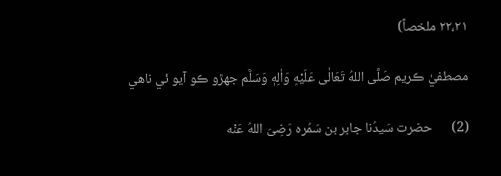۲۲،۲۱ ملخصاً)

مصطفيٰ ڪريم صَلَّى اللهُ تَعَالٰى عَلَيْهِ وَاٰلِهٖ وَسَلَّم جهڙو ڪو آيو ئي ناهي

(2)      حضرت سَيدُنا جابر بن سَمُره رَضِىَ اللهُ عَنْه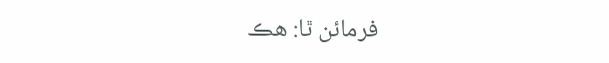فرمائن ٿا: هڪ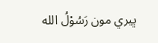ڀيري مون رَسُوْلُ الله